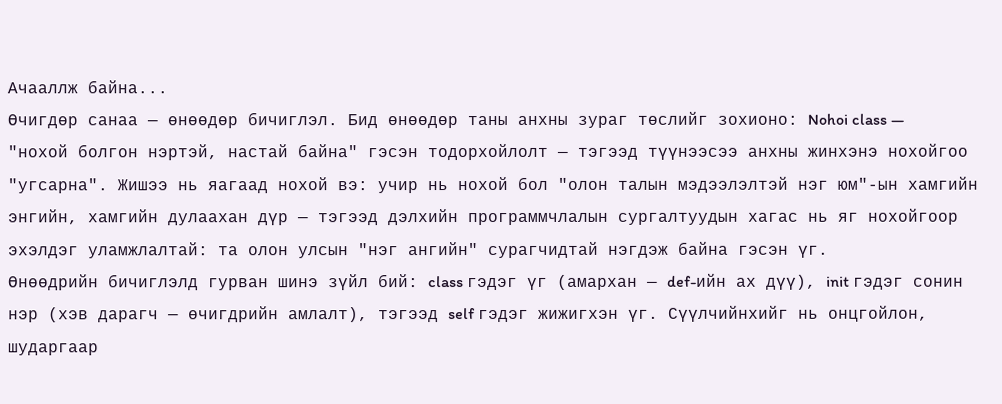Ачааллж байна...
Өчигдөр санаа — өнөөдөр бичиглэл. Бид өнөөдөр таны анхны зураг төслийг зохионо: Nohoi class — "нохой болгон нэртэй, настай байна" гэсэн тодорхойлолт — тэгээд түүнээсээ анхны жинхэнэ нохойгоо "угсарна". Жишээ нь яагаад нохой вэ: учир нь нохой бол "олон талын мэдээлэлтэй нэг юм"-ын хамгийн энгийн, хамгийн дулаахан дүр — тэгээд дэлхийн программчлалын сургалтуудын хагас нь яг нохойгоор эхэлдэг уламжлалтай: та олон улсын "нэг ангийн" сурагчидтай нэгдэж байна гэсэн үг.
Өнөөдрийн бичиглэлд гурван шинэ зүйл бий: class гэдэг үг (амархан — def-ийн ах дүү), init гэдэг сонин нэр (хэв дарагч — өчигдрийн амлалт), тэгээд self гэдэг жижигхэн үг. Сүүлчийнхийг нь онцгойлон, шударгаар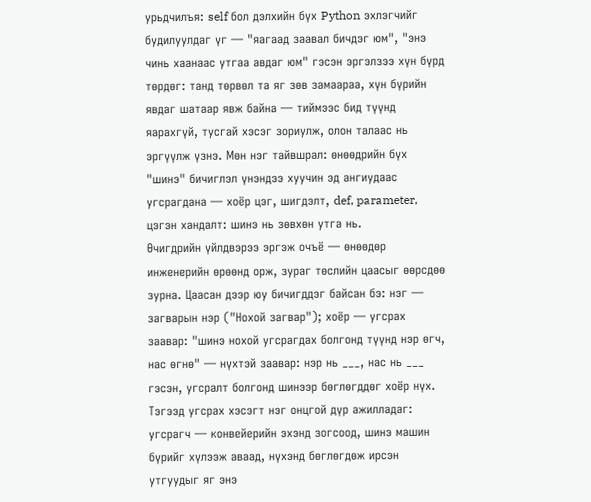урьдчилъя: self бол дэлхийн бүх Python эхлэгчийг будилуулдаг үг — "яагаад заавал бичдэг юм", "энэ чинь хаанаас утгаа авдаг юм" гэсэн эргэлзээ хүн бүрд төрдөг: танд төрвөл та яг зөв замаараа, хүн бүрийн явдаг шатаар явж байна — тиймээс бид түүнд яарахгүй, тусгай хэсэг зориулж, олон талаас нь эргүүлж үзнэ. Мөн нэг тайвшрал: өнөөдрийн бүх "шинэ" бичиглэл үнэндээ хуучин эд ангиудаас угсрагдана — хоёр цэг, шигдэлт, def, parameter, цэгэн хандалт: шинэ нь зөвхөн утга нь.
Өчигдрийн үйлдвэрээ эргэж очъё — өнөөдөр инженерийн өрөөнд орж, зураг төслийн цаасыг өөрсдөө зурна. Цаасан дээр юу бичигддэг байсан бэ: нэг — загварын нэр ("Нохой загвар"); хоёр — угсрах заавар: "шинэ нохой угсрагдах болгонд түүнд нэр өгч, нас өгнө" — нүхтэй заавар: нэр нь ___, нас нь ___ гэсэн, угсралт болгонд шинээр бөглөгддөг хоёр нүх. Тэгээд угсрах хэсэгт нэг онцгой дүр ажилладаг: угсрагч — конвейерийн эхэнд зогсоод, шинэ машин бүрийг хүлээж аваад, нүхэнд бөглөгдөж ирсэн утгуудыг яг энэ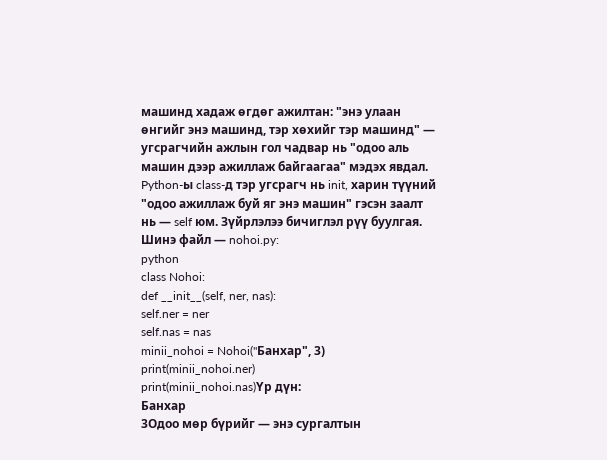машинд хадаж өгдөг ажилтан: "энэ улаан өнгийг энэ машинд, тэр хөхийг тэр машинд" — угсрагчийн ажлын гол чадвар нь "одоо аль машин дээр ажиллаж байгаагаа" мэдэх явдал. Python-ы class-д тэр угсрагч нь init, харин түүний "одоо ажиллаж буй яг энэ машин" гэсэн заалт нь — self юм. Зүйрлэлээ бичиглэл рүү буулгая.
Шинэ файл — nohoi.py:
python
class Nohoi:
def __init__(self, ner, nas):
self.ner = ner
self.nas = nas
minii_nohoi = Nohoi("Банхар", 3)
print(minii_nohoi.ner)
print(minii_nohoi.nas)Үр дүн:
Банхар
3Одоо мөр бүрийг — энэ сургалтын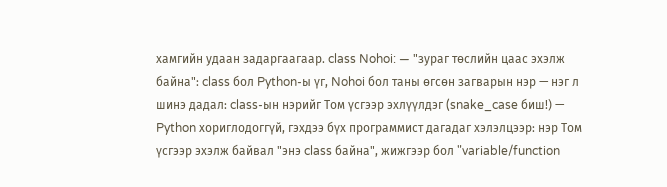хамгийн удаан задаргаагаар. class Nohoi: — "зураг төслийн цаас эхэлж байна": class бол Python-ы үг, Nohoi бол таны өгсөн загварын нэр — нэг л шинэ дадал: class-ын нэрийг Том үсгээр эхлүүлдэг (snake_case биш!) — Python хориглодоггүй, гэхдээ бүх программист дагадаг хэлэлцээр: нэр Том үсгээр эхэлж байвал "энэ class байна", жижгээр бол "variable/function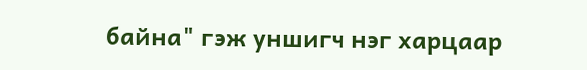байна" гэж уншигч нэг харцаар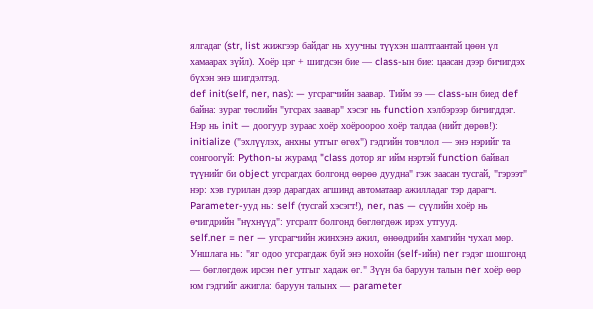ялгадаг (str, list жижгээр байдаг нь хуучны түүхэн шалтгаантай цөөн үл хамаарах зүйл). Хоёр цэг + шигдсэн бие — class-ын бие: цаасан дээр бичигдэх бүхэн энэ шигдэлтэд.
def init(self, ner, nas): — угсрагчийн заавар. Тийм ээ — class-ын биед def байна: зураг төслийн "угсрах заавар" хэсэг нь function хэлбэрээр бичигддэг. Нэр нь init — доогуур зураас хоёр хоёроороо хоёр талдаа (нийт дөрөв!): initialize ("эхлүүлэх, анхны утгыг өгөх") гэдгийн товчлол — энэ нэрийг та сонгоогүй: Python-ы журамд "class дотор яг ийм нэртэй function байвал түүнийг би object угсрагдах болгонд өөрөө дуудна" гэж заасан тусгай, "гэрээт" нэр: хэв гурилан дээр дарагдах агшинд автоматаар ажилладаг тэр дарагч. Parameter-ууд нь: self (тусгай хэсэгт!), ner, nas — сүүлийн хоёр нь өчигдрийн "нүхнүүд": угсралт болгонд бөглөгдөж ирэх утгууд.
self.ner = ner — угсрагчийн жинхэнэ ажил, өнөөдрийн хамгийн чухал мөр. Уншлага нь: "яг одоо угсрагдаж буй энэ нохойн (self-ийн) ner гэдэг шошгонд — бөглөгдөж ирсэн ner утгыг хадаж өг." Зүүн ба баруун талын ner хоёр өөр юм гэдгийг ажигла: баруун талынх — parameter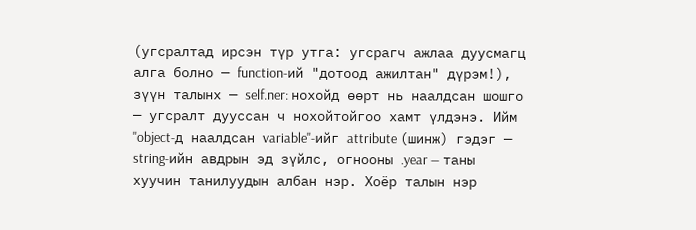(угсралтад ирсэн түр утга: угсрагч ажлаа дуусмагц алга болно — function-ий "дотоод ажилтан" дүрэм!), зүүн талынх — self.ner: нохойд өөрт нь наалдсан шошго — угсралт дууссан ч нохойтойгоо хамт үлдэнэ. Ийм "object-д наалдсан variable"-ийг attribute (шинж) гэдэг — string-ийн авдрын эд зүйлс, огнооны .year — таны хуучин танилуудын албан нэр. Хоёр талын нэр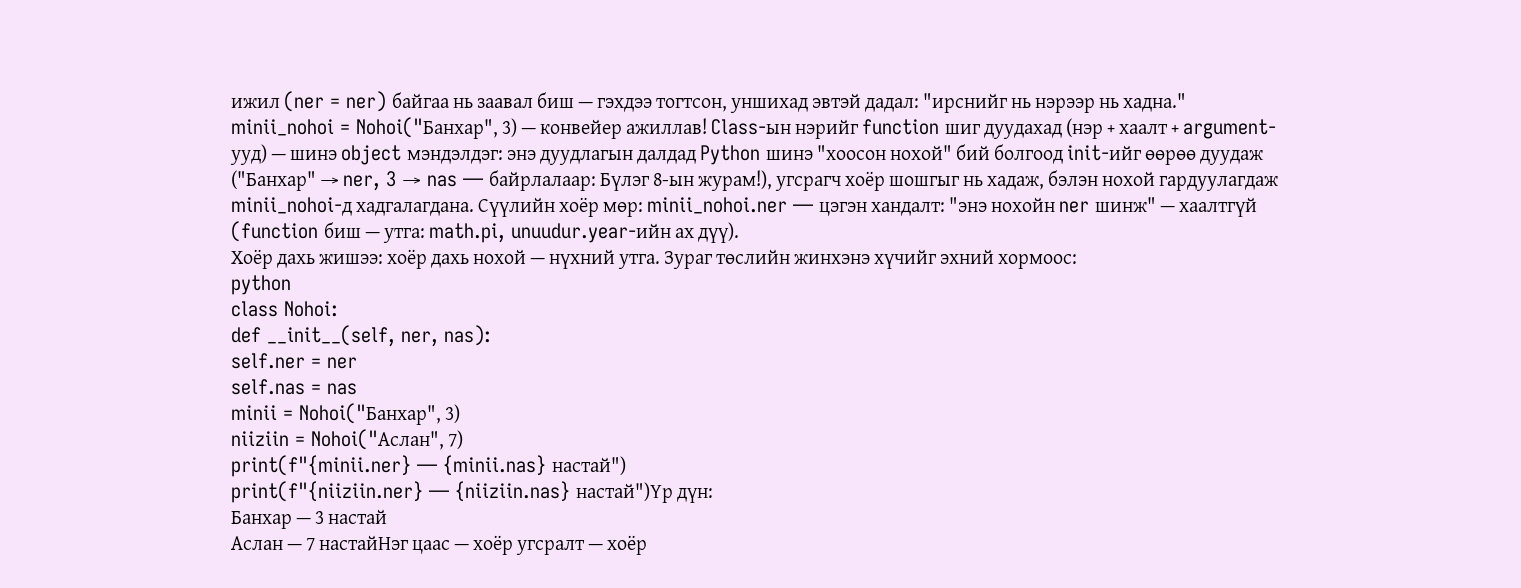ижил (ner = ner) байгаа нь заавал биш — гэхдээ тогтсон, уншихад эвтэй дадал: "ирснийг нь нэрээр нь хадна."
minii_nohoi = Nohoi("Банхар", 3) — конвейер ажиллав! Class-ын нэрийг function шиг дуудахад (нэр + хаалт + argument-ууд) — шинэ object мэндэлдэг: энэ дуудлагын далдад Python шинэ "хоосон нохой" бий болгоод init-ийг өөрөө дуудаж ("Банхар" → ner, 3 → nas — байрлалаар: Бүлэг 8-ын журам!), угсрагч хоёр шошгыг нь хадаж, бэлэн нохой гардуулагдаж minii_nohoi-д хадгалагдана. Сүүлийн хоёр мөр: minii_nohoi.ner — цэгэн хандалт: "энэ нохойн ner шинж" — хаалтгүй (function биш — утга: math.pi, unuudur.year-ийн ах дүү).
Хоёр дахь жишээ: хоёр дахь нохой — нүхний утга. Зураг төслийн жинхэнэ хүчийг эхний хормоос:
python
class Nohoi:
def __init__(self, ner, nas):
self.ner = ner
self.nas = nas
minii = Nohoi("Банхар", 3)
niiziin = Nohoi("Аслан", 7)
print(f"{minii.ner} — {minii.nas} настай")
print(f"{niiziin.ner} — {niiziin.nas} настай")Үр дүн:
Банхар — 3 настай
Аслан — 7 настайНэг цаас — хоёр угсралт — хоёр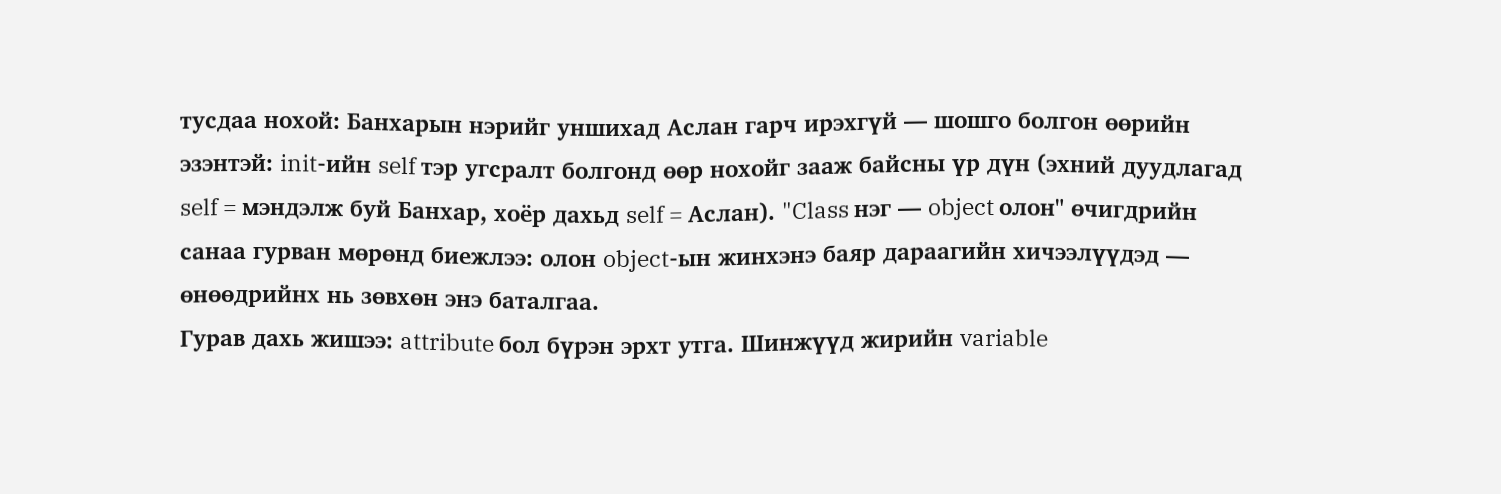тусдаа нохой: Банхарын нэрийг уншихад Аслан гарч ирэхгүй — шошго болгон өөрийн эзэнтэй: init-ийн self тэр угсралт болгонд өөр нохойг зааж байсны үр дүн (эхний дуудлагад self = мэндэлж буй Банхар, хоёр дахьд self = Аслан). "Class нэг — object олон" өчигдрийн санаа гурван мөрөнд биежлээ: олон object-ын жинхэнэ баяр дараагийн хичээлүүдэд — өнөөдрийнх нь зөвхөн энэ баталгаа.
Гурав дахь жишээ: attribute бол бүрэн эрхт утга. Шинжүүд жирийн variable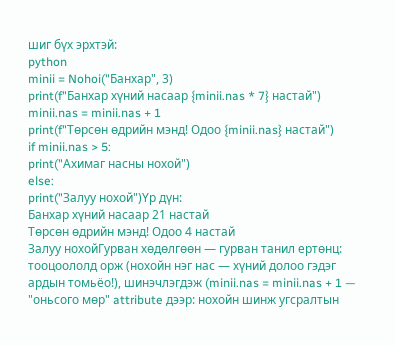шиг бүх эрхтэй:
python
minii = Nohoi("Банхар", 3)
print(f"Банхар хүний насаар {minii.nas * 7} настай")
minii.nas = minii.nas + 1
print(f"Төрсөн өдрийн мэнд! Одоо {minii.nas} настай")
if minii.nas > 5:
print("Ахимаг насны нохой")
else:
print("Залуу нохой")Үр дүн:
Банхар хүний насаар 21 настай
Төрсөн өдрийн мэнд! Одоо 4 настай
Залуу нохойГурван хөдөлгөөн — гурван танил ертөнц: тооцоололд орж (нохойн нэг нас — хүний долоо гэдэг ардын томьёо!), шинэчлэгдэж (minii.nas = minii.nas + 1 — "оньсого мөр" attribute дээр: нохойн шинж угсралтын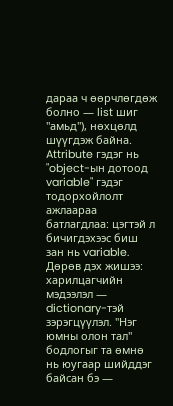дараа ч өөрчлөгдөж болно — list шиг "амьд"), нөхцөлд шүүгдэж байна. Attribute гэдэг нь "object-ын дотоод variable" гэдэг тодорхойлолт ажлаараа батлагдлаа: цэгтэй л бичигдэхээс биш зан нь variable.
Дөрөв дэх жишээ: харилцагчийн мэдээлэл — dictionary-тэй зэрэгцүүлэл. "Нэг юмны олон тал" бодлогыг та өмнө нь юугаар шийддэг байсан бэ —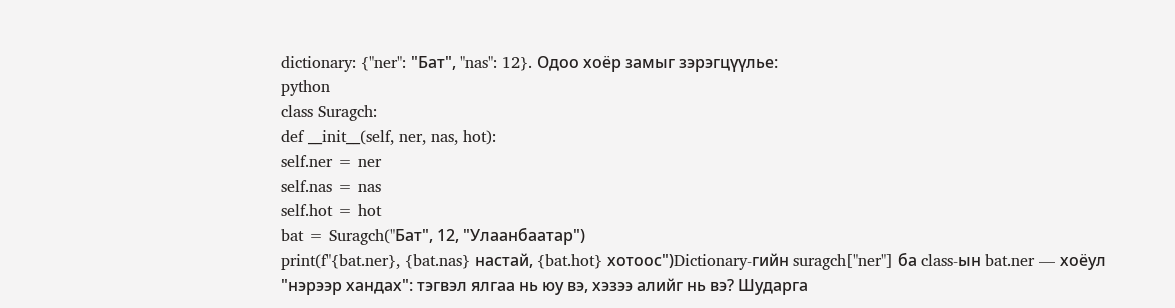dictionary: {"ner": "Бат", "nas": 12}. Одоо хоёр замыг зэрэгцүүлье:
python
class Suragch:
def __init__(self, ner, nas, hot):
self.ner = ner
self.nas = nas
self.hot = hot
bat = Suragch("Бат", 12, "Улаанбаатар")
print(f"{bat.ner}, {bat.nas} настай, {bat.hot} хотоос")Dictionary-гийн suragch["ner"] ба class-ын bat.ner — хоёул "нэрээр хандах": тэгвэл ялгаа нь юу вэ, хэзээ алийг нь вэ? Шударга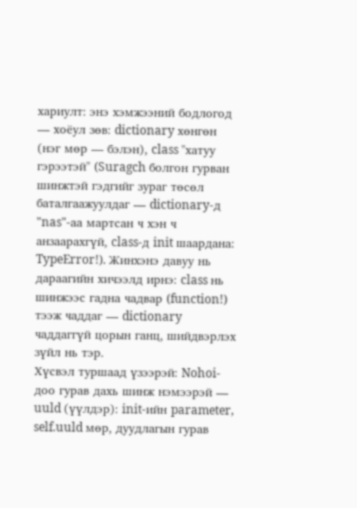хариулт: энэ хэмжээний бодлогод — хоёул зөв: dictionary хөнгөн (нэг мөр — бэлэн), class "хатуу гэрээтэй" (Suragch болгон гурван шинжтэй гэдгийг зураг төсөл баталгаажуулдаг — dictionary-д "nas"-аа мартсан ч хэн ч анзаарахгүй, class-д init шаардана: TypeError!). Жинхэнэ давуу нь дараагийн хичээлд ирнэ: class нь шинжээс гадна чадвар (function!) тээж чаддаг — dictionary чаддаггүй цорын ганц, шийдвэрлэх зүйл нь тэр.
Хүсвэл туршаад үзээрэй: Nohoi-доо гурав дахь шинж нэмээрэй — uuld (үүлдэр): init-ийн parameter, self.uuld мөр, дуудлагын гурав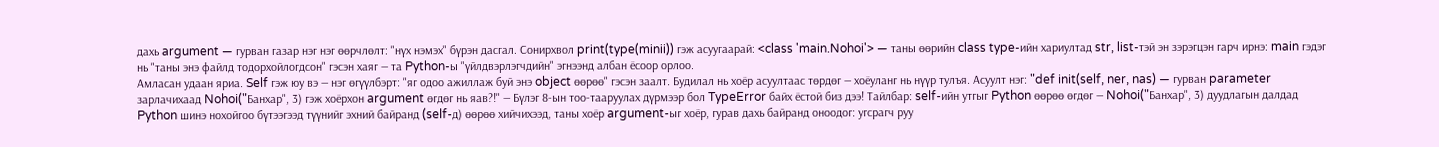дахь argument — гурван газар нэг нэг өөрчлөлт: "нүх нэмэх" бүрэн дасгал. Сонирхвол print(type(minii)) гэж асуугаарай: <class 'main.Nohoi'> — таны өөрийн class type-ийн хариултад str, list-тэй эн зэрэгцэн гарч ирнэ: main гэдэг нь "таны энэ файлд тодорхойлогдсон" гэсэн хаяг — та Python-ы "үйлдвэрлэгчдийн" эгнээнд албан ёсоор орлоо.
Амласан удаан яриа. Self гэж юу вэ — нэг өгүүлбэрт: "яг одоо ажиллаж буй энэ object өөрөө" гэсэн заалт. Будилал нь хоёр асуултаас төрдөг — хоёуланг нь нүүр тулъя. Асуулт нэг: "def init(self, ner, nas) — гурван parameter зарлачихаад Nohoi("Банхар", 3) гэж хоёрхон argument өгдөг нь яав?!" — Бүлэг 8-ын тоо-тааруулах дүрмээр бол TypeError байх ёстой биз дээ! Тайлбар: self-ийн утгыг Python өөрөө өгдөг — Nohoi("Банхар", 3) дуудлагын далдад Python шинэ нохойгоо бүтээгээд түүнийг эхний байранд (self-д) өөрөө хийчихээд, таны хоёр argument-ыг хоёр, гурав дахь байранд оноодог: угсрагч руу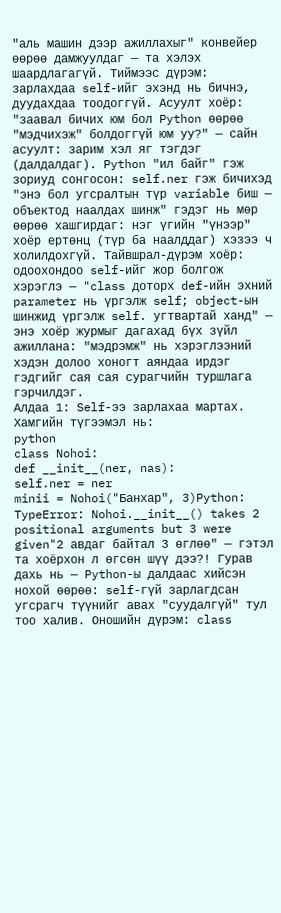"аль машин дээр ажиллахыг" конвейер өөрөө дамжуулдаг — та хэлэх шаардлагагүй. Тиймээс дүрэм: зарлахдаа self-ийг эхэнд нь бичнэ, дуудахдаа тоодоггүй. Асуулт хоёр: "заавал бичих юм бол Python өөрөө "мэдчихэж" болдоггүй юм уу?" — сайн асуулт: зарим хэл яг тэгдэг (далдалдаг). Python "ил байг" гэж зориуд сонгосон: self.ner гэж бичихэд "энэ бол угсралтын түр variable биш — объектод наалдах шинж" гэдэг нь мөр өөрөө хашгирдаг: нэг үгийн "үнээр" хоёр ертөнц (түр ба наалддаг) хэзээ ч холилдохгүй. Тайвшрал-дүрэм хоёр: одоохондоо self-ийг жор болгож хэрэглэ — "class доторх def-ийн эхний parameter нь үргэлж self; object-ын шинжид үргэлж self. угтвартай ханд" — энэ хоёр журмыг дагахад бүх зүйл ажиллана: "мэдрэмж" нь хэрэглээний хэдэн долоо хоногт аяндаа ирдэг гэдгийг сая сая сурагчийн туршлага гэрчилдэг.
Алдаа 1: Self-ээ зарлахаа мартах. Хамгийн түгээмэл нь:
python
class Nohoi:
def __init__(ner, nas):
self.ner = ner
minii = Nohoi("Банхар", 3)Python:
TypeError: Nohoi.__init__() takes 2 positional arguments but 3 were given"2 авдаг байтал 3 өглөө" — гэтэл та хоёрхон л өгсөн шүү дээ?! Гурав дахь нь — Python-ы далдаас хийсэн нохой өөрөө: self-гүй зарлагдсан угсрагч түүнийг авах "суудалгүй" тул тоо халив. Оношийн дүрэм: class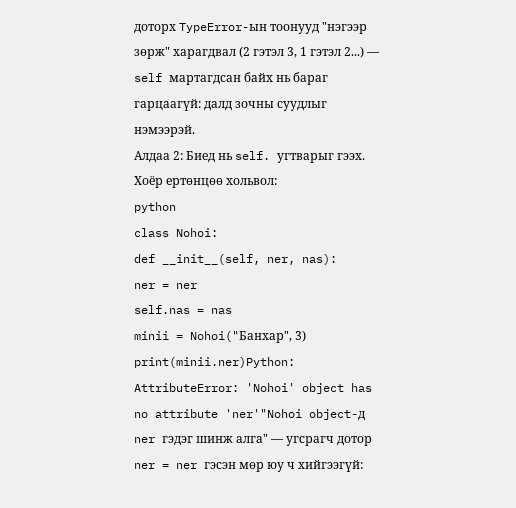доторх TypeError-ын тоонууд "нэгээр зөрж" харагдвал (2 гэтэл 3, 1 гэтэл 2...) — self мартагдсан байх нь бараг гарцаагүй: далд зочны суудлыг нэмээрэй.
Алдаа 2: Биед нь self. угтварыг гээх. Хоёр ертөнцөө хольвол:
python
class Nohoi:
def __init__(self, ner, nas):
ner = ner
self.nas = nas
minii = Nohoi("Банхар", 3)
print(minii.ner)Python:
AttributeError: 'Nohoi' object has no attribute 'ner'"Nohoi object-д ner гэдэг шинж алга" — угсрагч дотор ner = ner гэсэн мөр юу ч хийгээгүй: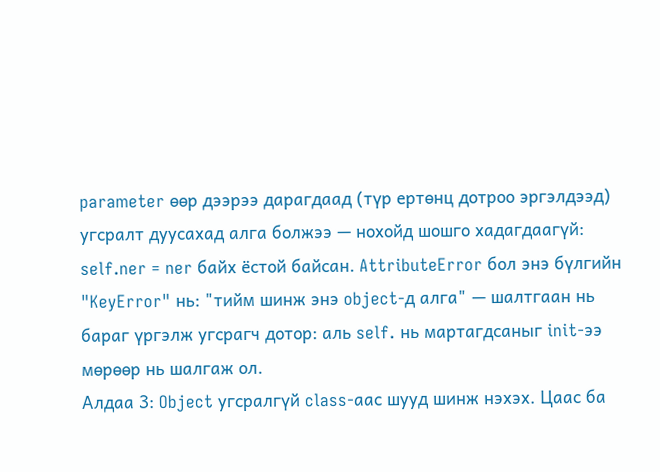parameter өөр дээрээ дарагдаад (түр ертөнц дотроо эргэлдээд) угсралт дуусахад алга болжээ — нохойд шошго хадагдаагүй: self.ner = ner байх ёстой байсан. AttributeError бол энэ бүлгийн "KeyError" нь: "тийм шинж энэ object-д алга" — шалтгаан нь бараг үргэлж угсрагч дотор: аль self. нь мартагдсаныг init-ээ мөрөөр нь шалгаж ол.
Алдаа 3: Object угсралгүй class-аас шууд шинж нэхэх. Цаас ба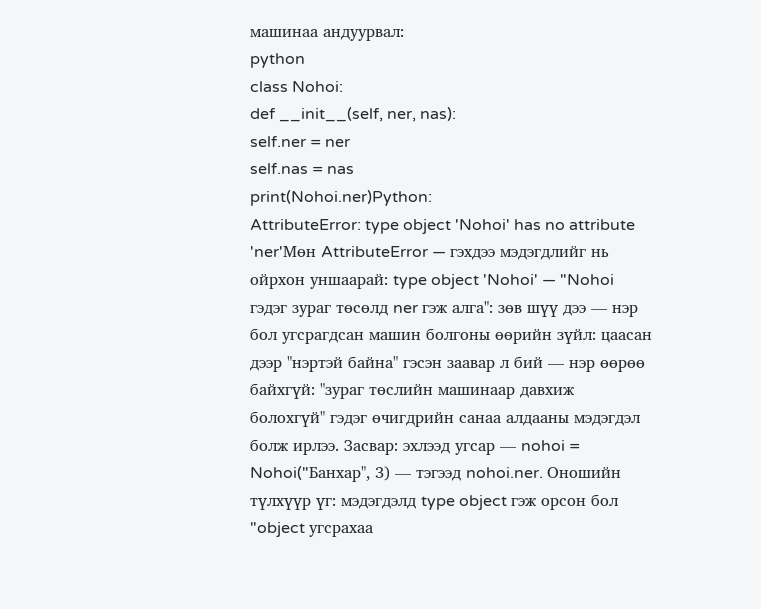машинаа андуурвал:
python
class Nohoi:
def __init__(self, ner, nas):
self.ner = ner
self.nas = nas
print(Nohoi.ner)Python:
AttributeError: type object 'Nohoi' has no attribute 'ner'Мөн AttributeError — гэхдээ мэдэгдлийг нь ойрхон уншаарай: type object 'Nohoi' — "Nohoi гэдэг зураг төсөлд ner гэж алга": зөв шүү дээ — нэр бол угсрагдсан машин болгоны өөрийн зүйл: цаасан дээр "нэртэй байна" гэсэн заавар л бий — нэр өөрөө байхгүй: "зураг төслийн машинаар давхиж болохгүй" гэдэг өчигдрийн санаа алдааны мэдэгдэл болж ирлээ. Засвар: эхлээд угсар — nohoi = Nohoi("Банхар", 3) — тэгээд nohoi.ner. Оношийн түлхүүр үг: мэдэгдэлд type object гэж орсон бол "object угсрахаа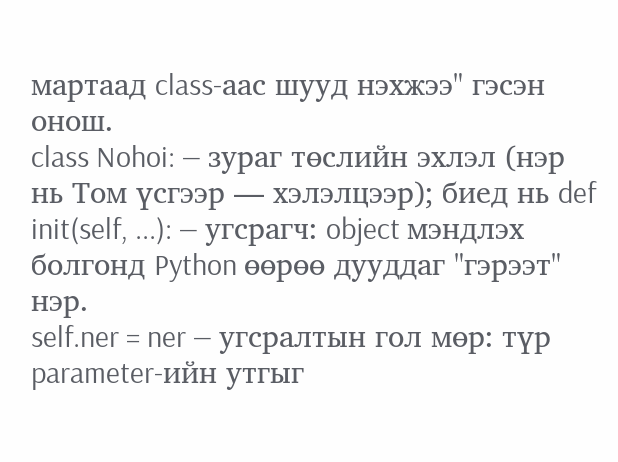мартаад class-аас шууд нэхжээ" гэсэн онош.
class Nohoi: — зураг төслийн эхлэл (нэр нь Том үсгээр — хэлэлцээр); биед нь def init(self, ...): — угсрагч: object мэндлэх болгонд Python өөрөө дууддаг "гэрээт" нэр.
self.ner = ner — угсралтын гол мөр: түр parameter-ийн утгыг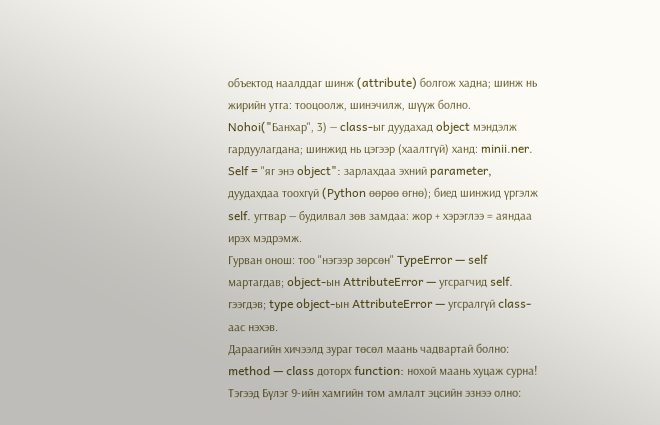объектод наалддаг шинж (attribute) болгож хадна; шинж нь жирийн утга: тооцоолж, шинэчилж, шүүж болно.
Nohoi("Банхар", 3) — class-ыг дуудахад object мэндэлж гардуулагдана; шинжид нь цэгээр (хаалтгүй) ханд: minii.ner.
Self = "яг энэ object": зарлахдаа эхний parameter, дуудахдаа тоохгүй (Python өөрөө өгнө); биед шинжид үргэлж self. угтвар — будилвал зөв замдаа: жор + хэрэглээ = аяндаа ирэх мэдрэмж.
Гурван онош: тоо "нэгээр зөрсөн" TypeError — self мартагдав; object-ын AttributeError — угсрагчид self. гээгдэв; type object-ын AttributeError — угсралгүй class-аас нэхэв.
Дараагийн хичээлд зураг төсөл маань чадвартай болно: method — class доторх function: нохой маань хуцаж сурна! Тэгээд Бүлэг 9-ийн хамгийн том амлалт эцсийн эзнээ олно: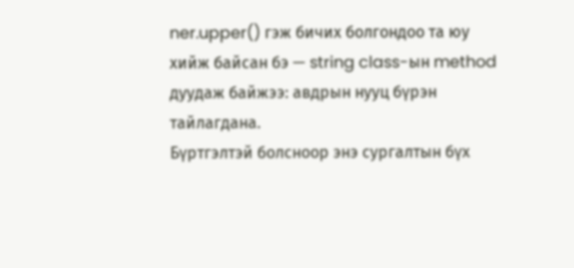ner.upper() гэж бичих болгондоо та юу хийж байсан бэ — string class-ын method дуудаж байжээ: авдрын нууц бүрэн тайлагдана.
Бүртгэлтэй болсноор энэ сургалтын бүх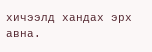хичээлд хандах эрх авна.